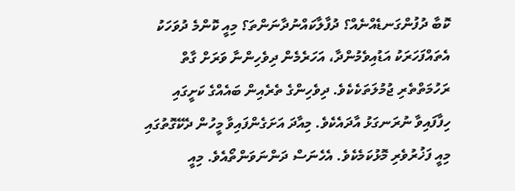ކޮބާ ދުފުންގަނޑެއްނެއް؟ ދުފާލާކައްނުދާނަންތަ؟ މިއީ ކޮންމެ ދުވަހަކު އެތައްފަހަރަކު އަޑުއިވެމުންދާ، އަހަރެމެން ދިވެހިންނާ ވަރަށް ގާތް ރަހުމަތްތެރި ޖުމުލަތަކެކެވެ. ދިވެހިންގެ ތެރެއިން ބައެއްގެ ކަށީގައި ހިފާފައިވާ ނުރަނގަޅު އާދައެކެވެ. މިއާދަ އަށަގެންފައިވާ މީހުން ދެކޭގޮތުގައި މިއީ ފަޚުރުވެރި މޮޅުކަމެކެވެ. އެހެނަސް ދަންނަވަންތޯއެވެ. މިއީ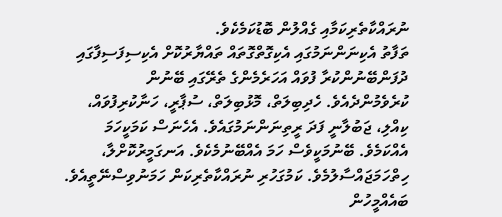ނުރައްކާތެރިކަމާއި ގެއްލުން ބޮޑުކަމެކެވެ.
ތަފާތު އެކިނަންނަމުގައި އެކިގޮތްގޮތައް ތައްޔާރުކޮށް އެކިސިފަސިފާގައި ދުފަންބޭނުންކުރާ ފުވައް އަހަރެމެންގެ ތެރޭގައި ބޭނުން ކުރެވެމުންދެއެވެ. ހެދިބިލަތް، މޮޅުބިލަތް، ސުޕާރީ، ހަނާކުރިފުވައް، ކިއްލި، ޖަބުލާނީ ފަދަ ރީތިނަންނަމުގައެވެ. އެހެނަސް ކަމަކީހަމަ އެއްކަމެވެ. ބޭނުމަކީވެސް ހަމަ އެއްބޭނުމެކެވެ. އަނގަމީރުކޮށްލާ، ހިތްހަމަޖައްސާލުމެވެ. ކަމުގަހުރި ނުރައްކާތެރިކަން ހަމަނުވިސްނޭތީއެވެ.
ބައެއްމީހުން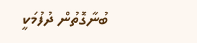ބުނާގޮތުން ދުފުމަކީ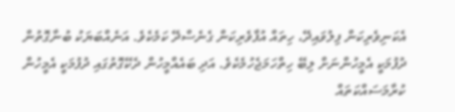އެކަނިވެރިކަން ފިލުވައިދޭ، ހިތައް އުފާވެރިކަން ގެނެސްދޭ ކަމެކެވެ. އަނެއްބަޔަކު ބުނާގޮތުން ދުފުމަކީ އެމީހުންނަށް ލިބޭ ހިތްހަމަޖެހުމެކެވެ. އަދި ބައެއްމީހުން ދެކޭގޮތުގައި ދުފުމަކީ އެމީހުން ކުރާމަސައްކަތައް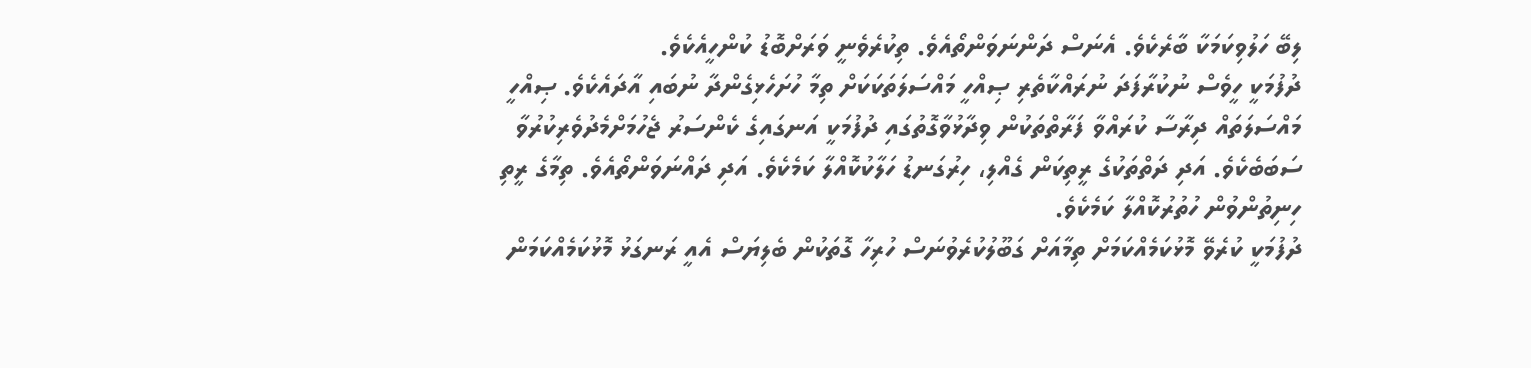ލިބޭ ހަލުވިކަމަކާ ބާރެކެވެ. އެނަސް ދަންނަވަންތޯއެވެ. ތިކުރެވެނީ ވަރަށްބޮޑު ކުންހީއެކެވެ.
ދުފުމަކީ ހީވެސް ނުކުރާފަދަ ނުރައްކާތެރި ޞިއްހީ މައްސަލަތަކަކަށް ތިމާ ހުށަހެޅިގެންދާ ނުބައި އާދައެކެވެ. ޞިއްހީ މައްސަލަތައް ދިރާސާ ކުރައްވާ ފަރާތްތަކުން ވިދާޅުވާގޮތުގައި ދުފުމަކީ އަނގައިގެ ކެންސަރު ޖެހުމަށްމެދުވެރިކުރުވާ ސަބަބެކެވެ. އަދި ދަތްތަކުގެ ރީތިކަން ގެއްލި، ހިރުގަނޑު ހަލާކުކޮއްލާ ކަމެކެވެ. އަދި ދައްނަވަންތޯއެވެ. ތިމާގެ ރީތި ހިނިތުންވުން ހުތުރުކޮއްލާ ކަމެކެވެ.
ދުފުމަކީ ކުރެވޭ މޮޅުކަމެއްކަމަށް ތިމާއަށް ގަބޫލުކުރެވުނަސް ހުރިހާ ގޮތަކުން ބެލިޔަސް އެއީ ރަނގަޅު މޮޅުކަމެއްކަމަން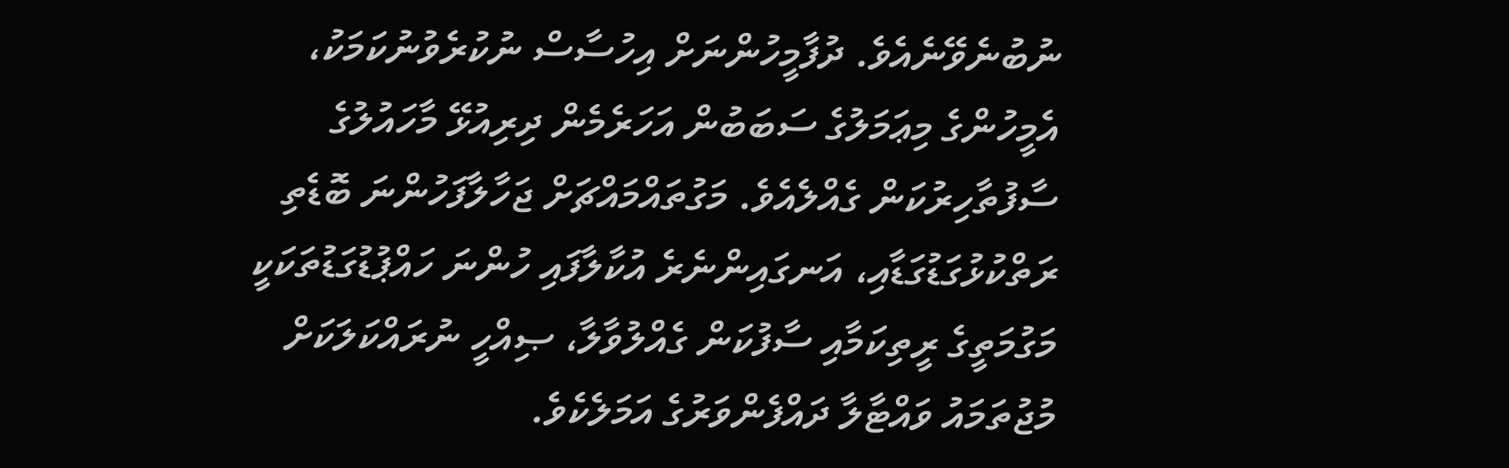ނުބުނެވޭނެއެވެ. ދުފާމީހުންނަށް އިހުސާސް ނުކުރެވުނުކަމަކު، އެމީހުންގެ މިޢަމަލުގެ ސަބަބުން އަހަރެމެން ދިރިއުޅޭ މާހައުލުގެ ސާފުތާހިރުކަން ގެއްލެއެވެ. މަގުތައްމައްޗަށް ޖަހާލާފަހުންނަ ބޮޑެތި ރަތްކުޅުގަޑުގަޑާއި، އަނގައިންނެރެ އުކާލާފައި ހުންނަ ހައްޕުޑުގަޑުތަކަކީ މަގުމަތީގެ ރީތިކަމާއި ސާފުކަން ގެއްލުވާލާ، ޞިއްހީ ނުރައްކަލަކަށް މުޖުތަމައު ވައްޓާލާ ދައްފެންވަރުގެ އަމަލެކެވެ.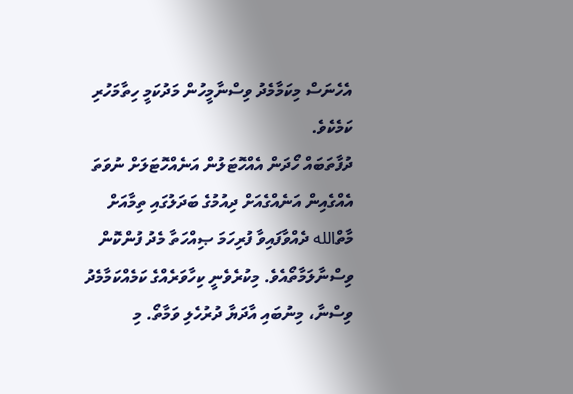އެހެނަސް މިކަމާމެދު ވިސްނާމީހުން މަދުކަމީ ހިތާމަހުރި ކަމެކެވެ.
ދުފާތަބައް ހޯދަން އެއްހޮޓަލުން އަނެއްހޮޓަލަށް ނުވަތަ އެއްގެއިން އަނެއްގެއަށް ދިއުމުގެ ބަދަލުގައި ތިމާއަށް މާތްالله ދެއްވާފައިވާ ފުރިހަމަ ޞިއްހަތާ މެދު ފުންކޮން ވިސްނާލަމާތޯއެވެ. މިކުރެވެނީ ކިހާވަރެއްގެ ކަމެއްކަމާމެދު ވިސްނާ، މިނުބައި އާދަޔާ ދުރުހެލި ވަމާތޯ. މި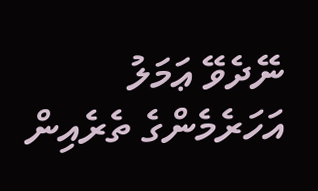ނޭދެވޭ ޢަމަލު އަހަރެމެންގެ ތެރެއިން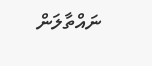ނައްތާލަން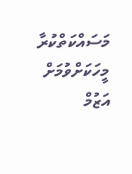މަސައްކަތްކުރާ މީހަކަށްވުމަށް އަޒުމް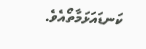ކަނޑައަޅަމާތޯއެވެ.